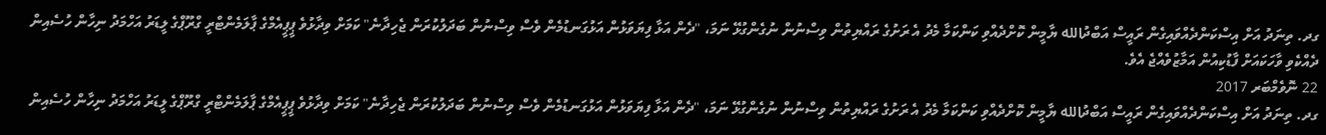ގދ. ތިނަދު އަށް އިސްކަންދެއްވައިގެން ރައީސް އަބްދުالله ޔާމީން ކޮށްދެއްވި ކަންކަމާ މެދު އެ ރަށުގެ ރައްޔިތުން ވިސްނުން ނުގެންގުޅޭ ނަމަ، "ދެން އަޅާ ފިޔަވަޅުން އަޅުގަނޑުމެން ވެސް ވިސްނުން ބަދަލުކުރަން ޖެހިދާނެ" ކަމަށް ވިދާޅުވެ ޕީޕީއެމްގެ ޕާލަމެންޓްރީ ގްރޫޕްގެ ލީޑަރު އަހްމަދު ނިހާން ހުސެއިން ދެއްކެވި ވާހަކައަށް ފާޑުކިއުން އަމާޒުވެއްޖެ އެވެ.
22 ނޮވެމްބަރ 2017
ގދ. ތިނަދު އަށް އިސްކަންދެއްވައިގެން ރައީސް އަބްދުالله ޔާމީން ކޮށްދެއްވި ކަންކަމާ މެދު އެ ރަށުގެ ރައްޔިތުން ވިސްނުން ނުގެންގުޅޭ ނަމަ، "ދެން އަޅާ ފިޔަވަޅުން އަޅުގަނޑުމެން ވެސް ވިސްނުން ބަދަލުކުރަން ޖެހިދާނެ" ކަމަށް ވިދާޅުވެ ޕީޕީއެމްގެ ޕާލަމެންޓްރީ ގްރޫޕްގެ ލީޑަރު އަހްމަދު ނިހާން ހުސެއިން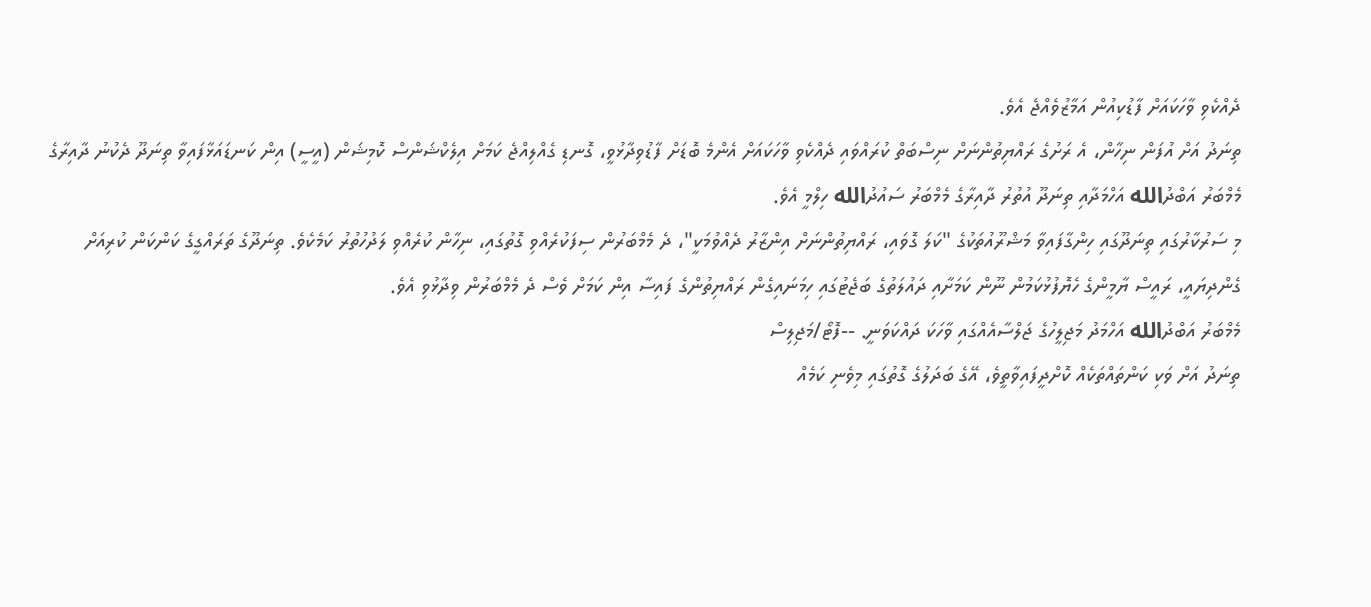ދެއްކެވި ވާހަކައަށް ފާޑުކިއުން އަމާޒުވެއްޖެ އެވެ.
ތިނަދު އަށް އުފަން ނިހާން، އެ ރަށުގެ ރައްޔިތުންނަށް ނިސްބަތް ކުރައްވައި ދެއްކެވި ވާހަކައަށް އެންމެ ބޮޑަށް ފާޑުވިދާޅުވީ، ގޮނޑި ގެއްލިއްޖެ ކަމަށް އިލެކްޝަންސް ކޮމިޝަން (އީސީ) އިން ކަނޑައަޅާފައިވާ ތިނަދޫ ދެކުނު ދާއިރާގެ މެމްބަރު އަބްދުالله އަހްމަދާއި ތިނަދޫ އުތުރު ދާއިރާގެ މެމްބަރު ސައުދުالله ހިލްމީ އެވެ.
މި ސަރުކާރުގައި ތިނަދޫގައި ހިންގާފައިވާ މަޝްރޫއުތަކުގެ "ކަލަ ގޮވައި، ރައްޔިތުންނަށް އިންޒާރު ދެއްވުމަކީ"، ދެ މެމްބަރުން ސިފަކުރެއްވި ގޮތުގައި، ނިހާން ކުރެއްވި ލަދުހުތުރު ކަމެކެވެ. ތިނަދޫގެ ތަރައްގީގެ ކަންކަން ކުރިއަށް ގެންދިޔައީ، ރައީސް ޔާމީންގެ ހެޔޮފުޅުކަމުން ނޫން ކަމަށާއި ދައުލަތުގެ ބަޖެޓުގައި ހިމަނައިގެން ރައްޔިތުންގެ ފައިސާ އިން ކަމަށް ވެސް ދެ މެމްބަރުން ވިދާޅުވި އެވެ.
މެމްބަރު އަބްދުالله އަހްމަދު މަޖިލީހުގެ ޖަލްސާއެއްގައި ވާހަކަ ދައްކަވަނީ. --ފޮޓޯ/މަޖިލިސް
ތިނަދު އަށް ވަކި ކަންތައްތަކެއް ކޮށްދީފައިވާތީވެ، އޭގެ ބަދަލުގެ ގޮތުގައި މިވެނި ކަމެއް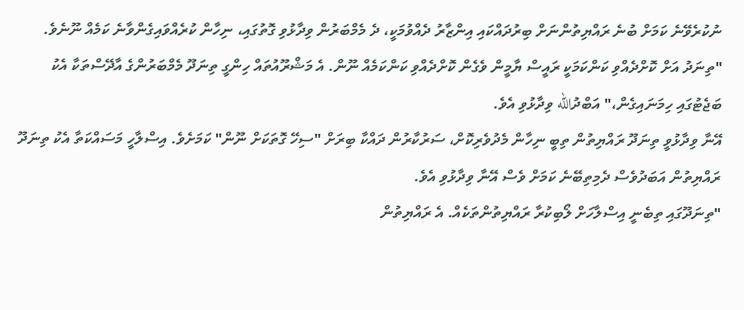ނުކުރެވޭނެ ކަމަށް ބުނެ ރައްޔިތުންނަށް ބިރުދައްކައި އިންޒާރު ދެއްވުމަކީ، ދެ މެމްބަރުން ވިދާޅުވި ގޮތުގައި، ނިހާން ކުރެއްވައިގެންވާނެ ކަމެއް ނޫނެވެ.
"ތިނަދު އަށް ކޮށްދެއްވި ކަންކަމަކީ ރައީސް ޔާމީން ވެގެން ކޮށްދެއްވި ކަންކަމެއް ނޫން. އެ މަޝްރޫއުތައް ހިންގީ ތިނަދޫ މެމްބަރުންގެ އާދޭސްތަކާ އެކު ބަޖެޓުގައި ހިމަނައިގެން،" އަބްދުالله ވިދާޅުވި އެވެ.
އޭނާ ވިދާޅުވީ ތިނަދޫ ރައްޔިތުން ތިބީ ނިހާން މެދުވެރިކޮށް، ސަރުކާރުން ދައްކާ ބިރަށް "ސިހޭ ގޮތަކަށް ނޫން" ކަމަށެވެ. އިސްލާހީ މަސައްކަތާ އެކު ތިނަދޫ ރައްޔިތުން އަބަދުވެސް ދެމިތިބޭނެ ކަމަށް ވެސް އޭނާ ވިދާޅުވި އެވެ.
"ތިނަދޫގައި ތިބެނީ އިސްލާހަށް ލޯބިކުރާ ރައްޔިތުންތަކެއް. އެ ރައްޔިތުން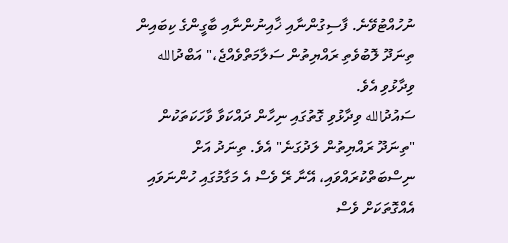ނުހުއްޓުވޭނެ. ފާސިގުންނާއި ޚާއިނުންނާއި ބާގީންގެ ކިބައިން ތިނަދޫ ލޮބުވެތި ރައްޔިތުން ސަލާމަތްވެއްޖެ،" އަބްދުالله ވިދާޅުވި އެވެ.
ސައުދުالله ވިދާޅުވި ގޮތުގައި ނިހާން ދައްކަވާ ވާހަކަތަކުން "ތިނަދޫ ރައްޔިތުން ލަދުގަނެ" އެވެ. ތިނަދު އަށް ނިސްބަތްކުރައްވައި، އޭނާ ރޭ ވެސް އެ މަގާމުގައި ހުންނަވައި އެއްގޮތަކަށް ވެސް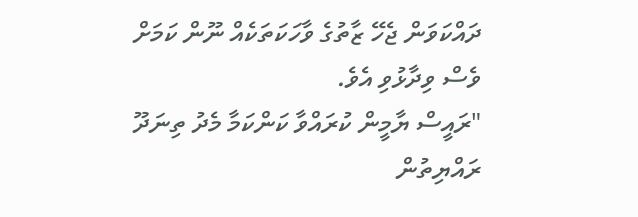ދައްކަވަން ޖެހޭ ޒާތުގެ ވާހަކަތަކެއް ނޫން ކަމަށް ވެސް ވިދާޅުވި އެވެ.
"ރައީސް ޔާމީން ކުރައްވާ ކަންކަމާ މެދު ތިނަދޫ ރައްޔިތުން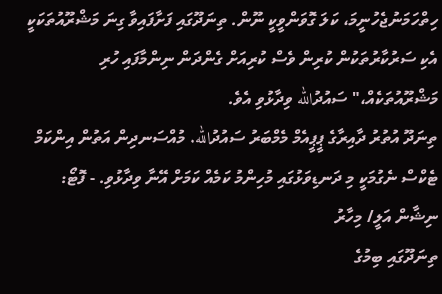ހިތްހަމަނުޖެހުނީމަ، ކަލަ ގޮވަންވީކީ ނޫން. ތިނަދޫގައި ފަށާފައިވާ ގިނަ މަޝްރޫއުތަކަކީ އެކި ސަރުކާރުތަކުން ކުރިން ވެސް ކުރިއަށް ގެންދަން ނިންމާފައި ހުރި މަޝްރޫއުތަކެއް،" ސައުދުالله ވިދާޅުވި އެވެ.
ތިނަދޫ އުތުރު ދާއިރާގެ ޕީޕީއެމް މެމްބަރު ސައުދުالله. މުއްސަނދިން އަތުން އިންކަމް ޓެކްސް ނެގުމަކީ މި ދަނޑިވަޅުގައި މުހިންމު ކަމެއް ކަމަށް އޭނާ ވިދާޅުވި. - ފޮޓޯ: ނިޝާން އަލީ/ މިހާރު
ތިނަދޫގައި ބިމުގެ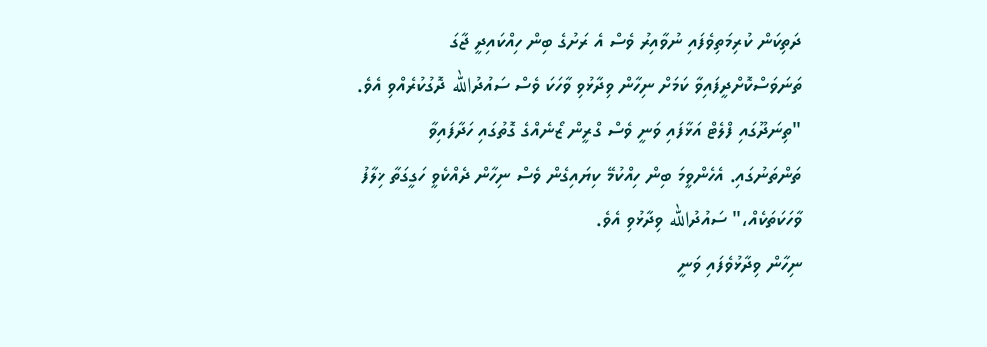ދަތިކަން ކުރިމަތިވެފައި ނުވާއިރު ވެސް އެ ރަށުގެ ބިން ހިއްކައިދީ ޖާގަ ތަނަވަސްކޮށްދީފައިވާ ކަމަށް ނިހާން ވިދާޅުވި ވާހަކަ ވެސް ސައުދުالله ދޮގުކުރެއްވި އެވެ.
"ތިނަދޫގައި ފްލެޓް އަޅާފައި ވަނީ ވެސް ގްރީން ޒޯނެއްގެ ގޮތުގައި ހަދާފައިވާ ތަންތަނުގައި. އެހެންވީމަ ބިން ހިއްކުމޭ ކިޔައިގެން ވެސް ނިހާން ދެއްކެވީ ހަގީގަތާ ޚިލާފު ވާހަކަތަކެއް،" ސައުދުالله ވިދާޅުވި އެވެ.
ނިހާން ވިދާޅުވެފައި ވަނީ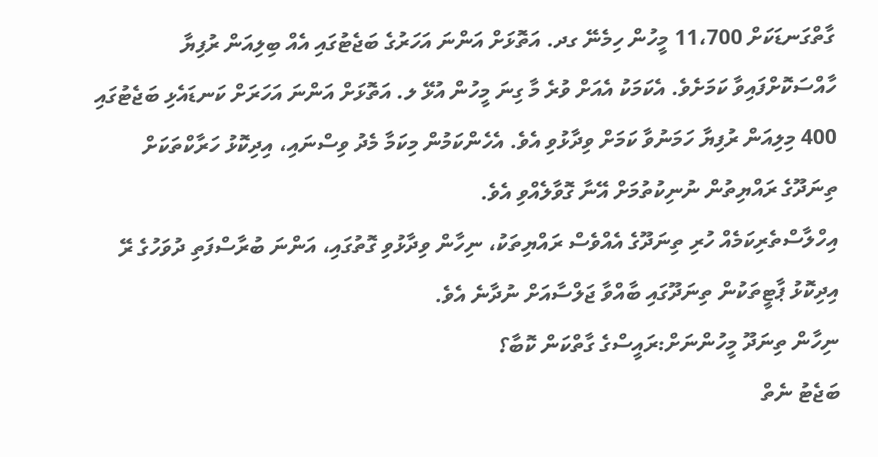ގާތްގަނޑަކަށް 11،700 މީހުން ހިމެނޭ ގދ. އަތޮޅަށް އަންނަ އަހަރުގެ ބަޖެޓުގައި އެއް ބިލިއަން ރުފިޔާ ހާއްސަކޮށްފައިވާ ކަމަށެވެ. އެކަމަކު އެއަށް ވުރެ މާ ގިނަ މީހުން އުޅޭ ލ. އަތޮޅަށް އަންނަ އަހަރަށް ކަނޑައެޅި ބަޖެޓުގައި 400 މިލިއަން ރުފިޔާ ހަމަނުވާ ކަމަށް ވިދާޅުވި އެވެ. އެހެންކަމުން މިކަމާ މެދު ވިސްނައި، އިދިކޮޅު ހަރާކްތަކަށް ތިނަދޫގެ ރައްޔިތުން ނުނިކުތުމަށް އޭނާ ގޮވާލެއްވި އެވެ.
އިހްލާސްތެރިކަމެއް ހުރި ތިނަދޫގެ އެއްވެސް ރައްޔިތަކު، ނިހާން ވިދާޅުވި ގޮތުގައި، އަންނަ ބުރާސްފަތި ދުވަހުގެ ރޭ އިދިކޮޅު ޕާޓީތަކުން ތިނަދޫގައި ބާއްވާ ޖަލްސާއަށް ނުދާނެ އެވެ.
ނިހާން ތިނަދޫ މީހުންނަށް:ރައީސްގެ ގާތްކަން ކޮބާ؟
ބަޖެޓު ނެތް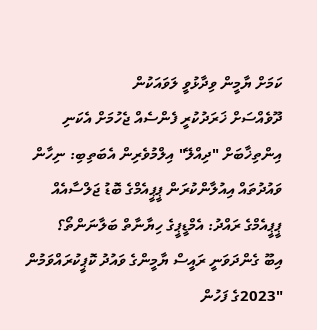ކަމަށް ޔާމީން ވިދާޅުވީ ލަވައަކުން
ދޫވެއްސަށް ޚަރަދުކުރީ ފެންސެއް ޖެހުމަށް އެކަނި
އިންތިޚާބަށް "ދިއްލޭ" އިލްމުވެރިން އެބަތިބި: ނިހާން
ވައުދުތައް އިއުލާންކުރަން ޕީޕީއެމްގެ ބޮޑު ޖަލްސާއެއް
ޕީޕީއެމްގެ ރައްދު: އެމްޑީޕީގެ ހިޔާނާތް ބަލާނަންތޯ؟
އިބޫ ގެންދަވަނީ ރައީސް ޔާމީންގެ ވައުދު ކޮޕީކުރައްވަމުން
"2023ގެ ފަހުން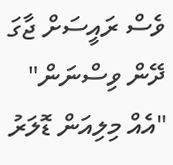ވެސް ރައީސަށް ޖާގަ ދޭން ވިސްނަން"
"އެއް މިލިއަން ޑޮލަރު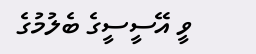ވީ އޭސީސީގެ ބެލުމުގެ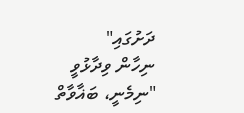ދަށުގައި"
ނިހާން ވިދާޅުވީ "ނިމެނީ، ބަޣާވާތް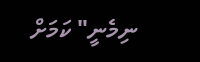ނިމެނީ" ކަމަށް